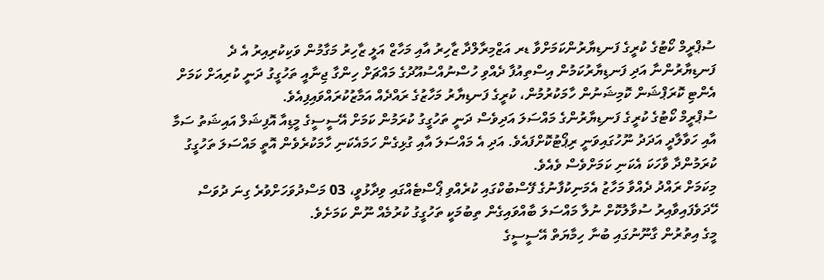ސުޕްރީމް ކޯޓުގެ ކުރީގެ ފަނޑިޔާރުންކަމަށްވާ ޑރ އަޒްމިރާލްދާ ޒާހިރު އާއި މަހާޒް އަލީ ޒާހިރު މަގާމުން ވަކިކުރިއިރު އެ ދެ ފަނޑިޔާރުންނާ އަދި ފަނޑިޔާރުކަމުން އިސްތިއުފާ ދެއްވި ހުސްނުއްސުއޫދުގެ މައްޗަށް ހިންގާ ޖިނާއީ ތަހުގީގު ދަނީ ކުރިއަށް ކަމަށް އެންޓި ކޮރަޕްޝަން ކޮމިޝަނުން ހާމަކުރުމުން، ކުރީގެ ފަނޑިޔާރު މަހާޒުގެ ރައްދެއް އަމާޒުކުރައްވައިފިއެވެ.
ސުޕްރީމް ކޯޓުގެ ކުރީގެ ފަނޑިޔާރުންގެ މައްސަލަ އަދިވެސް ދަނީ ތަހުގީގު ކުރަމުން ކަމަށް އޭސީސީގެ މީޑިއާ އޮފިޝަލް އައިޝަތު ސަމާ އާއި ހަވާލާދީ އަދަދު ނޫހުގައިވަނީ ރިޕޯޓުކޮށްފައެވެ. އަދި އެ މައްސަލަ އާއި ގުޅިގެން ހަމައެކަނި ހާމަކުރެވެން އޮތީ މައްސަލަ ތަހުގީގު ކުރަމުންދާ ވާހަކަ އެކަނި ކަމަށްވެސް ވެއެވެ.
މިކަމަށް ރައްދު ދެއްވާ މަހާޒު އެމަނިކުފާނުގެ ފޭސްބުކްގައި ކުރެއްވި ޕޯސްޓެއްގައި ވިދާޅުވީ، 03 މަސްދުވަހަށްވުރެ ގިނަ ދުވަސް ހޭދަވެފައިވާއިރު ސުވާލުކޮށް ނުލާ މައްސަލަ ބާއްވައިގެން ތިބުމަކީ ތަހުގީގު ކުރުމެއް ނޫން ކަމަށެވެ.
މީގެ އިތުރުން ގާނޫނުގައި ބުނާ ހިމާޔަތް އޭސީސީގެ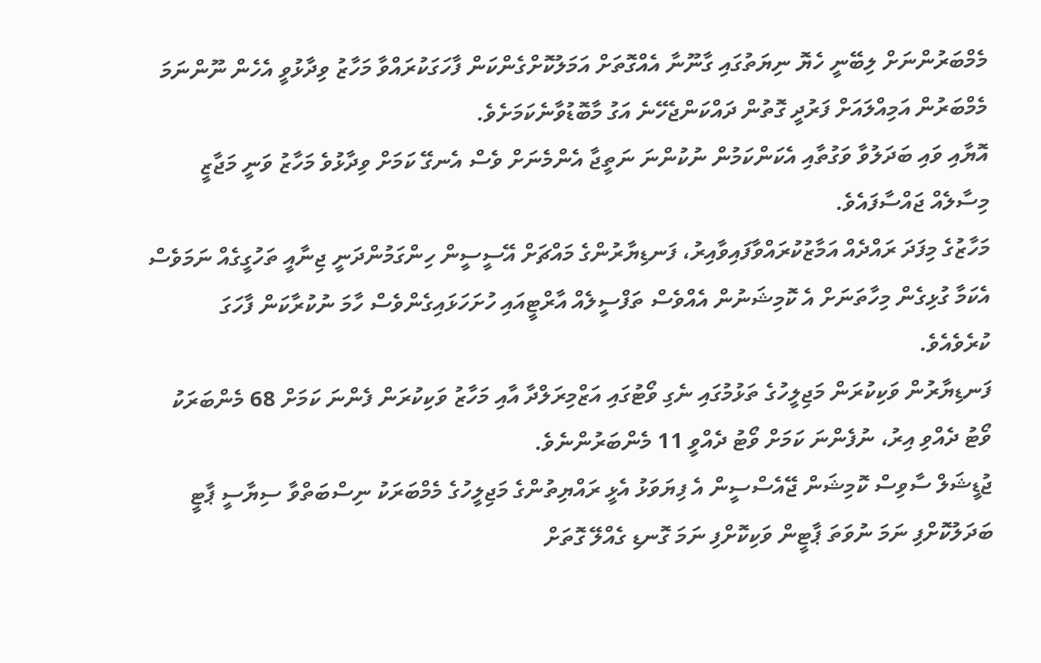މެމްބަރުންނަށް ލިބޭނީ ހެޔޮ ނިޔަތުގައި ގާނޫނާ އެއްގޮތަށް އަމަލުކޮށްގެންކަން ފާހަގަކުރައްވާ މަހާޒު ވިދާޅުވީ އެހެން ނޫންނަމަ މެމްބަރުން އަމިއްލައަށް ފަރުދީ ގޮތުން ދައްކަންޖެހޭނެ އަގު މާބޮޑުވާނެކަމަށެވެ.
އޮޔާއި ވައި ބަދަލުވާ ވަގުތާއި އެކަންކަމުން ނުކުންނަ ނަތީޖާ އެންމެނަށް ވެސް އެނގޭ ކަމަށް ވިދާޅުވެ މަހާޒު ވަނީ މަޖާޒީ މިސާލެއް ޖައްސާފައެވެ.
މަހާޒުގެ މިފަދަ ރައްދެއް އަމާޒުކުރައްވާފައިވާއިރު، ފަނޑިޔާރުންގެ މައްޗަށް އޭސީސީން ހިންގަމުންދަނީ ޖިނާއީ ތަހުގީގެއް ނަމަވެސް އެކަމާ ގުޅިގެން މިހާތަނަށް އެ ކޮމިޝަނުން އެއްވެސް ތަފްސީލެއް އާރްޓީއައި ހުށަހަޅައިގެންވެސް ހާމަ ނުކުރާކަން ފާހަގަ ކުރެވެއެވެ.
ފަނޑިޔާރުން ވަކިކުރަން މަޖިލީހުގެ ތަޅުމުގައި ނެގި ވޯޓުގައި އަޒްމިރަލްދާ އާއި މަހާޒު ވަކިކުރަން ފެންނަ ކަމަށް 68 މެންބަރަކު ވޯޓު ދެއްވި އިރު، ނުފެންނަ ކަމަށް ވޯޓު ދެއްވީ 11 މެންބަރުންނެވެ.
ޖުޑީޝަލް ސާވިސް ކޮމިޝަން ޖޭއެސްސީން އެ ފިޔަވަޅު އެޅީ ރައްޔިތުންގެ މަޖިލީހުގެ މެމްބަރަކު ނިސްބަތްވާ ސިޔާސީ ޕާޓީ ބަދަލުކޮށްފި ނަމަ ނުވަތަ ޕާޓީން ވަކިކޮށްފި ނަމަ ގޮނޑި ގެއްލޭ ގޮތަށް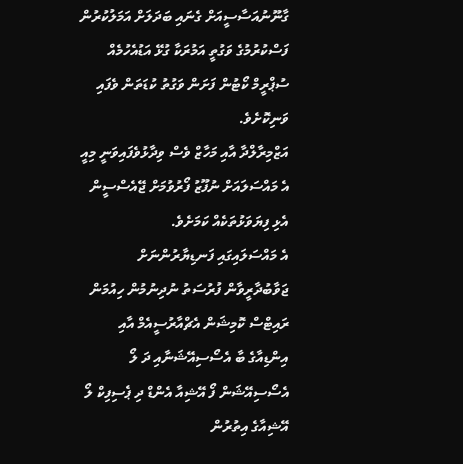ގާނޫނުއަސާސީއަށް ގެނައި ބަދަލަށް އަމަލުކުރުން ފަސްކުރުމުގެ ވަގުތީ އަމުރަކާ ގުޅޭ އަޑުއެހުމެއް ސުޕްރީމް ކޯޓުން ފަށަން ވަގުތު ކުޑަތަން ވެފައި ވަނިކޮށެވެ.
އަޒްމިރާލްދާ އާއި މަހާޒް ވެސް ވިދާޅުވެފައިވަނީ މިއީ އެ މައްސަލައަށް ނުފޫޒު ފޯރުވުމަށް ޖޭއެސްސީން އެޅި ފިޔަވަޅުތަކެއް ކަމަށެވެ.
އެ މައްސަލައިގައި ފަނޑިޔާރުންނަށް ޖަވާބުދާރީވާން ފުރުސަތު ނުދިނުމުން ހިއުމަން ރައިޓްސް ކޮމިޝަން އެޗްއާރުސީއެމް އާއި އިންޑިއާގެ ބާ އެސޯސިއޭޝަނާއި ދަ ލޯ އެސޯސިއޭޝަން ފޯ އޭޝިއާ އެންޑް ދި ޕެސިފިކް ލޯ އޭޝިއާގެ އިތުރުން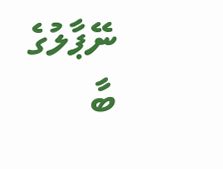ނޭޕާލުގެ ބާ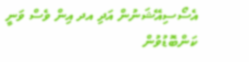އެސޯސިއޭޝަނުން އަދި އދ އިން ވެސް ވަނީ ކަންބޮޑުވުން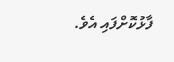ފާޅުކޮށްފައި އެވެ.